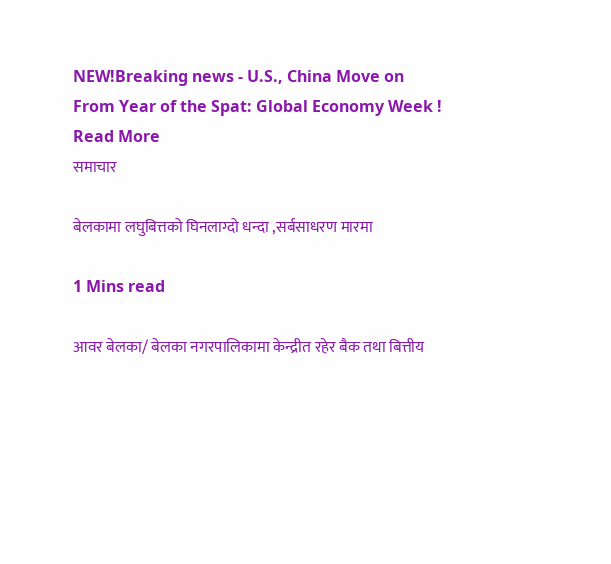NEW!Breaking news - U.S., China Move on From Year of the Spat: Global Economy Week ! Read More
समाचार

बेलकामा लघुबित्तको घिनलाग्दो धन्दा ,सर्बसाधरण मारमा

1 Mins read

आवर बेलका/ बेलका नगरपालिकामा केन्द्रीत रहेर बैक तथा बित्तीय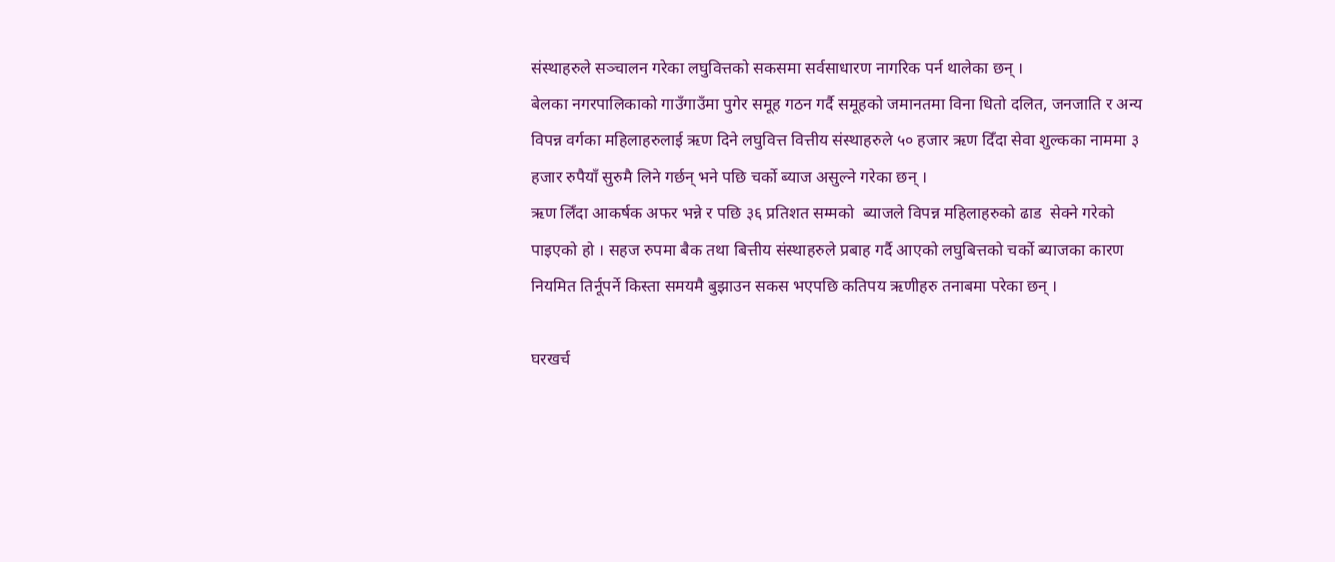संस्थाहरुले सञ्चालन गरेका लघुवित्तको सकसमा सर्वसाधारण नागरिक पर्न थालेका छन् ।
बेलका नगरपालिकाको गाउँगाउँमा पुगेर समूह गठन गर्दै समूहको जमानतमा विना धितो दलित, जनजाति र अन्य विपन्न वर्गका महिलाहरुलाई ऋण दिने लघुवित्त वित्तीय संस्थाहरुले ५० हजार ऋण दिँदा सेवा शुल्कका नाममा ३ हजार रुपैयाँ सुरुमै लिने गर्छन् भने पछि चर्को ब्याज असुल्ने गरेका छन् ।
ऋण लिँदा आकर्षक अफर भन्ने र पछि ३६ प्रतिशत सम्मको  ब्याजले विपन्न महिलाहरुको ढाड  सेक्ने गरेको पाइएको हो । सहज रुपमा बैक तथा बित्तीय संस्थाहरुले प्रबाह गर्दै आएको लघुबित्तको चर्को ब्याजका कारण नियमित तिर्नूपर्ने किस्ता समयमै बुझाउन सकस भएपछि कतिपय ऋणीहरु तनाबमा परेका छन् ।

घरखर्च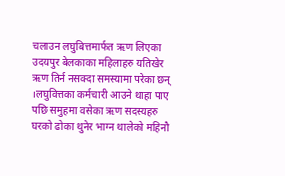चलाउन लघुबित्तमार्फत ऋण लिएका उदयपुर बेलकाका महिलाहरु यतिखेर ऋण तिर्न नसक्दा समस्यामा परेका छन् ।लघुवित्तका कर्मचारी आउने थाहा पाए पछि समुहमा वसेका ऋण सदस्यहरु घरको ढोका थुनेर भाग्न थालेको महिनौ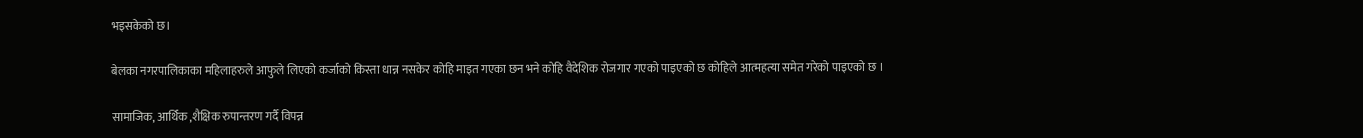भइसकेको छ।

बेलका नगरपालिकाका महिलाहरुले आफुले लिएको कर्जाको किस्ता धान्न नसकेर कोहि माइत गएका छन भने कोहि वैदेशिक रोजगार गएको पाइएको छ कोहिले आत्महत्या समेत गरेको पाइएको छ ।

सामाजिक, आर्थिक ,शैक्षिक रुपान्तरण गर्दै विपन्न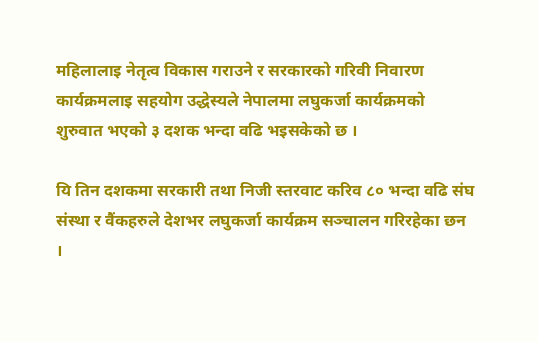महिलालाइ नेतृत्व विकास गराउने र सरकारको गरिवी निवारण कार्यक्रमलाइ सहयोग उद्धेस्यले नेपालमा लघुकर्जा कार्यक्रमको शुरुवात भएको ३ दशक भन्दा वढि भइसकेको छ ।

यि तिन दशकमा सरकारी तथा निजी स्तरवाट करिव ८० भन्दा वढि संघ संस्था र वैंकहरुले देशभर लघुकर्जा कार्यक्रम सञ्चालन गरिरहेका छन ।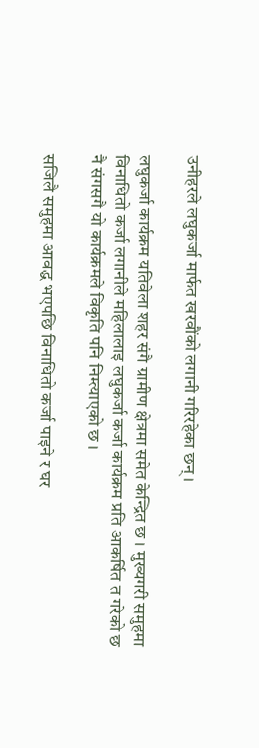उनीहरले लघुकर्जा मार्फत खरवौंको लगानी गरिरहेका छन् ।

लघुकर्जा कार्यक्रम यतिवेला शहर संगै ग्रामीण क्षेत्रमा समेत केन्द्रित छ । मुख्यगरी समुहमा विनाधितो कर्जा लगानीले महिलालाइ लघुकर्जा कर्जा कार्यक्रम प्रति आकर्षित त गरेको छ नै संगसगै यो कार्यक्रमले विकृति पनि निम्त्याएको छ ।

सजिलै समुहमा आवद्ध भएपछि विनाधितो कर्जा पाइने र घर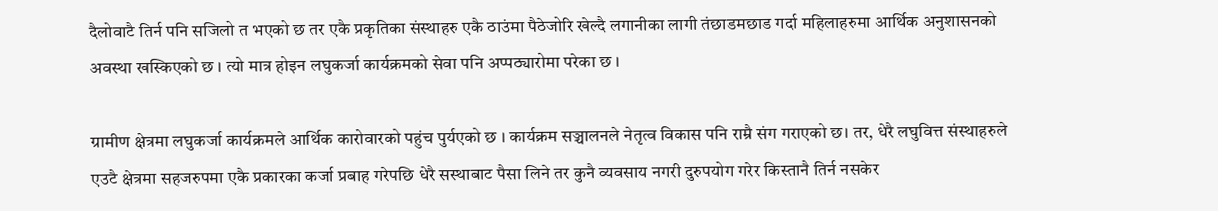दैलोवाटै तिर्न पनि सजिलो त भएको छ तर एकै प्रकृतिका संस्थाहरु एकै ठाउंमा पैठेजोरि खेल्दै लगानीका लागी तंछाडमछाड गर्दा महिलाहरुमा आर्थिक अनुशासनको अवस्था खस्किएको छ । त्यो मात्र होइन लघुकर्जा कार्यक्रमको सेवा पनि अप्पठ्यारोमा परेका छ ।

ग्रामीण क्षेत्रमा लघुकर्जा कार्यक्रमले आर्थिक कारोवारको पहुंच पुर्यएको छ । कार्यक्रम सञ्चालनले नेतृत्व विकास पनि राम्रै संग गराएको छ। तर, धेरै लघुवित्त संस्थाहरुले एउटै क्षेत्रमा सहजरुपमा एकै प्रकारका कर्जा प्रबाह गरेपछि धेरै सस्थाबाट पैसा लिने तर कुनै व्यवसाय नगरी दुरुपयोग गरेर किस्तानै तिर्न नसकेर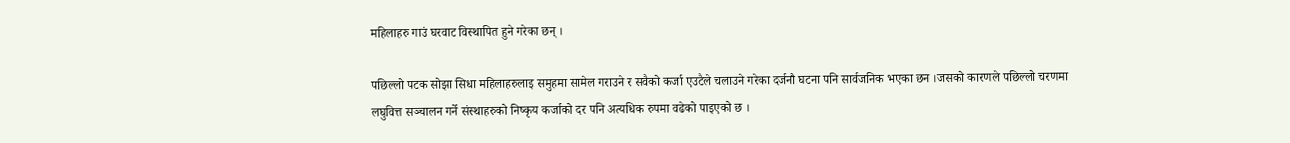महिलाहरु गाउं घरवाट विस्थापित हुने गरेका छन् ।

पछिल्लो पटक सोझा सिधा महिलाहरुलाइ समुहमा सामेल गराउने र सवैको कर्जा एउटैले चलाउने गरेका दर्जनौ घटना पनि सार्वजनिक भएका छन ।जसको कारणले पछिल्लो चरणमा लघुवित्त सञ्चालन गर्ने संस्थाहरुको निष्कृय कर्जाको दर पनि अत्यधिक रुपमा वढेको पाइएको छ ।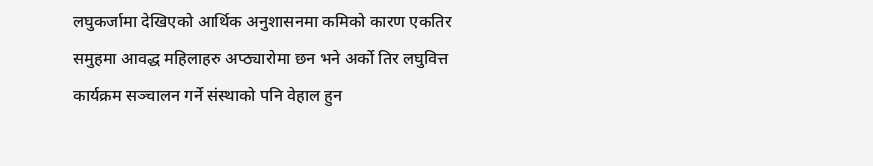लघुकर्जामा देखिएको आर्थिक अनुशासनमा कमिको कारण एकतिर समुहमा आवद्ध महिलाहरु अप्ठ्यारोमा छन भने अर्को तिर लघुवित्त कार्यक्रम सञ्चालन गर्ने संस्थाको पनि वेहाल हुन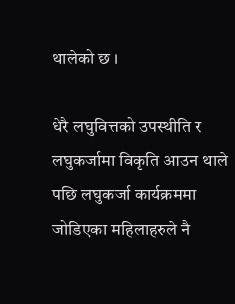थालेको छ ।

धेरै लघुवित्तको उपस्थीति र लघुकर्जामा विकृति आउन थाले पछि लघुकर्जा कार्यक्रममा जोडिएका महिलाहरुले नै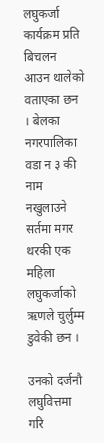लघुकर्जा कार्यक्रम प्रति बिचलन आउन थालेको वताएका छन । बेलका नगरपालिका वडा न ३ की नाम नखुलाउने सर्तमा मगर थरकी एक महिला लघुकर्जाको ऋणले चुर्लुम्म डुवेकी छन ।

उनको दर्जनौ लघुवित्तमा गरि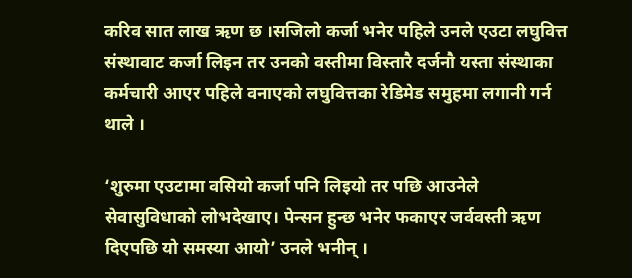करिव सात लाख ऋण छ ।सजिलो कर्जा भनेर पहिले उनले एउटा लघुवित्त संस्थावाट कर्जा लिइन तर उनको वस्तीमा विस्तारै दर्जनौ यस्ता संस्थाका कर्मचारी आएर पहिले वनाएको लघुवित्तका रेडिमेड समुहमा लगानी गर्न थाले ।

‘शुरुमा एउटामा वसियो कर्जा पनि लिइयो तर पछि आउनेले सेवासुविधाको लोभदेखाए। पेन्सन हुन्छ भनेर फकाएर जर्ववस्ती ऋण दिएपछि यो समस्या आयो’ उनले भनीन् ।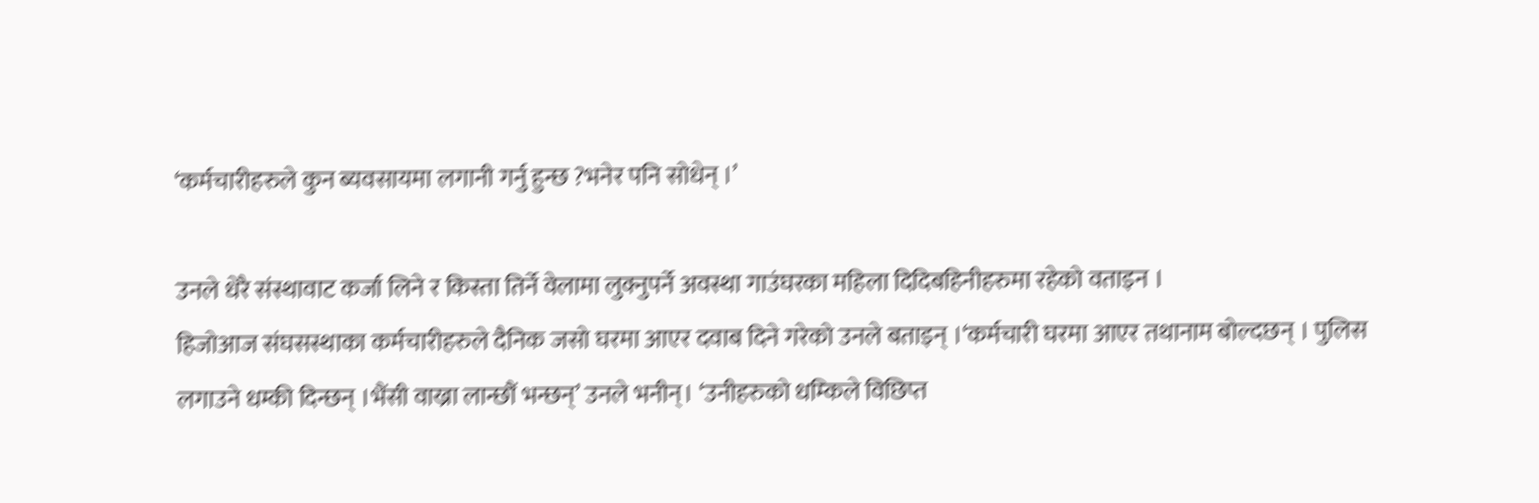‘कर्मचारीहरुले कुन ब्यवसायमा लगानी गर्नु हुन्छ ?भनेर पनि सोधेन् ।’

उनले धेरै संस्थावाट कर्जा लिने र किस्ता तिर्ने वेलामा लुक्नुपर्ने अवस्था गाउंघरका महिला दिदिबहिनीहरुमा रहेको वताइन ।
हिजोआज संघसस्थाका कर्मचारीहरुले दैनिक जसो घरमा आएर दवाब दिने गरेको उनले बताइन् ।‘कर्मचारी घरमा आएर तथानाम बोल्दछन् । पुलिस लगाउने धम्की दिन्छन् ।भैंसी वाख्रा लान्छौं भन्छन्’ उनले भनीन्। ‘उनीहरुको धम्किले विछिप्त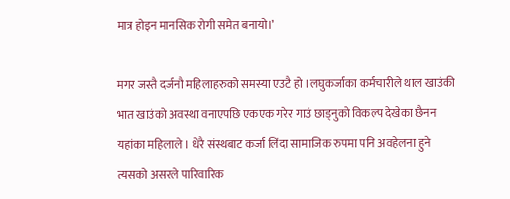मात्र होइन मानसिक रोगी समेत बनायो।’

मगर जस्तै दर्जनौ महिलाहरुको समस्या एउटै हो ।लघुकर्जाका कर्मचारीले थाल खाउंकी भात खाउंको अवस्था वनाएपछि एकएक गरेर गाउं छाड्नुको विकल्प देखेका छैनन यहांका महिलाले । धेरै संस्थबाट कर्जा लिंदा सामाजिक रुपमा पनि अवहेलना हुने त्यसको असरले पारिवारिक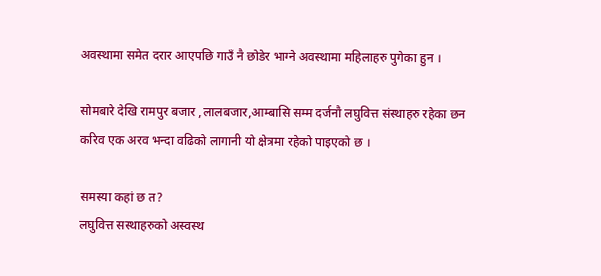अवस्थामा समेत दरार आएपछि गाउँ नै छोडेर भाग्ने अवस्थामा महिलाहरु पुगेका हुन ।

सोमबारे देखि रामपुर बजार ,लालबजार,आम्बासि सम्म दर्जनौ लघुवित्त संस्थाहरु रहेका छन करिव एक अरव भन्दा वढिको लागानी यो क्षेत्रमा रहेको पाइएको छ ।

समस्या कहां छ त?
लघुवित्त सस्थाहरुको अस्वस्थ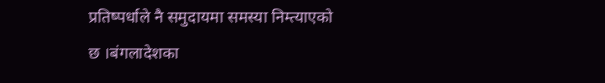प्रतिष्पर्धाले नै समुदायमा समस्या निम्त्याएको छ ।बंगलादेशका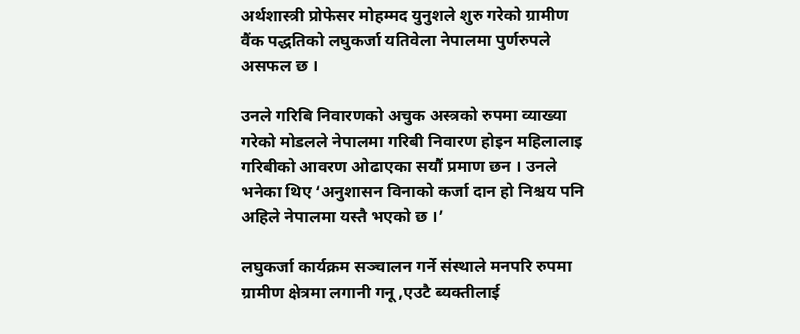अर्थशास्त्री प्रोफेसर मोहम्मद युनुशले शुरु गरेको ग्रामीण वैंक पद्धतिको लघुकर्जा यतिवेला नेपालमा पुर्णरुपले असफल छ ।

उनले गरिबि निवारणको अचुक अस्त्रको रुपमा व्याख्या गरेको मोडलले नेपालमा गरिबी निवारण होइन महिलालाइ गरिबीको आवरण ओढाएका सयौं प्रमाण छन । उनले भनेका थिए ‘अनुशासन विनाको कर्जा दान हो निश्चय पनि अहिले नेपालमा यस्तै भएको छ ।’

लघुकर्जा कार्यक्रम सञ्चालन गर्ने संस्थाले मनपरि रुपमा ग्रामीण क्षेत्रमा लगानी गनू ,एउटै ब्यक्तीलाई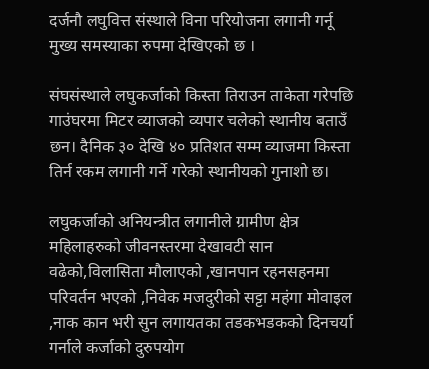दर्जनौ लघुवित्त संस्थाले विना परियोजना लगानी गर्नू मुख्य समस्याका रुपमा देखिएको छ ।

संघसंस्थाले लघुकर्जाको किस्ता तिराउन ताकेता गरेपछि गाउंघरमा मिटर व्याजको व्यपार चलेको स्थानीय बताउँ छन। दैनिक ३० देखि ४० प्रतिशत सम्म व्याजमा किस्ता तिर्न रकम लगानी गर्ने गरेको स्थानीयको गुनाशो छ।

लघुकर्जाको अनियन्त्रीत लगानीले ग्रामीण क्षेत्र महिलाहरुको जीवनस्तरमा देखावटी सान वढेको,विलासिता मौलाएको ,खानपान रहनसहनमा परिवर्तन भएको ,निवेक मजदुरीको सट्टा महंगा मोवाइल ,नाक कान भरी सुन लगायतका तडकभडकको दिनचर्या गर्नाले कर्जाको दुरुपयोग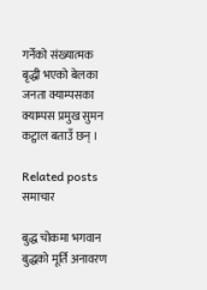गर्नेको संख्यात्मक बृद्धी भएको बेलका जनता क्याम्पसका क्याम्पस प्रमुख सुमन कट्वाल बताउँ छन् ।

Related posts
समाचार

बुद्ध चोकमा भगवान बुद्धको मूर्ति अनावरण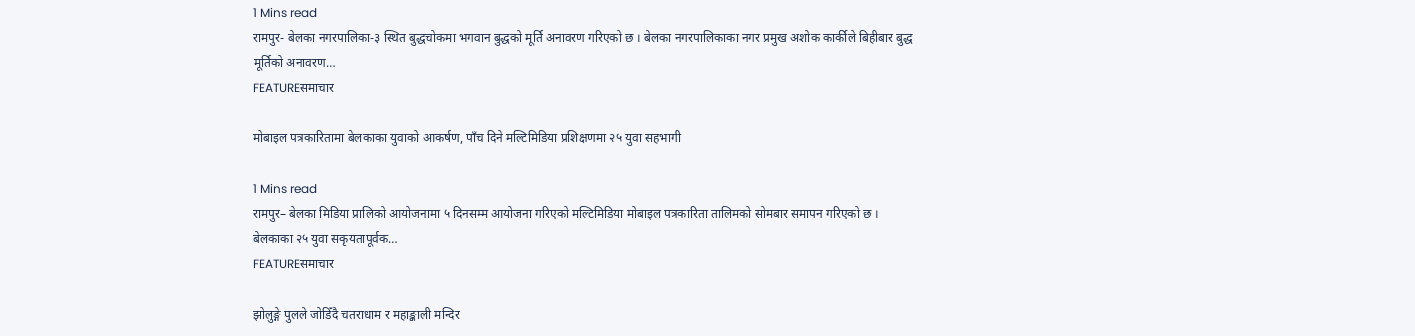1 Mins read
रामपुर- बेलका नगरपालिका-३ स्थित बुद्धचोकमा भगवान बुद्धको मूर्ति अनावरण गरिएको छ । बेलका नगरपालिकाका नगर प्रमुख अशोक कार्कीले बिहीबार बुद्ध मूर्तिको अनावरण…
FEATUREसमाचार

मोबाइल पत्रकारितामा बेलकाका युवाको आकर्षण, पाँच दिने मल्टिमिडिया प्रशिक्षणमा २५ युवा सहभागी

1 Mins read
रामपुर– बेलका मिडिया प्रालिको आयोजनामा ५ दिनसम्म आयोजना गरिएको मल्टिमिडिया मोबाइल पत्रकारिता तालिमको सोमबार समापन गरिएको छ । बेलकाका २५ युवा सकृयतापूर्वक…
FEATUREसमाचार

झोलुङ्गे पुलले जोडिँदै चतराधाम र महाङ्काली मन्दिर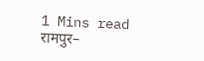1 Mins read
रामपुर–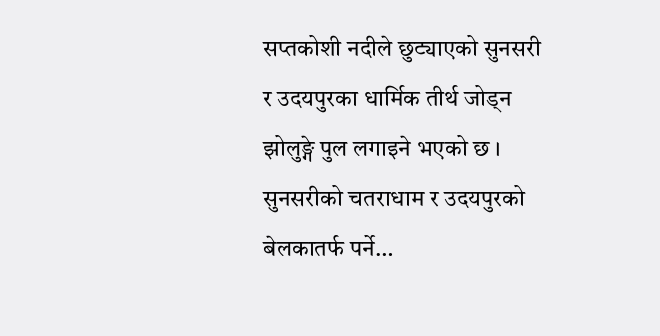सप्तकोशी नदीले छुट्याएको सुनसरी र उदयपुरका धार्मिक तीर्थ जोड्न झोलुङ्गे पुल लगाइने भएको छ । सुनसरीको चतराधाम र उदयपुरको बेलकातर्फ पर्ने…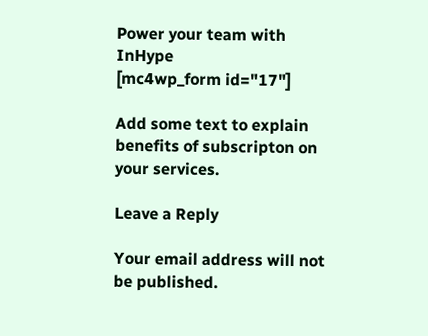Power your team with InHype
[mc4wp_form id="17"]

Add some text to explain benefits of subscripton on your services.

Leave a Reply

Your email address will not be published.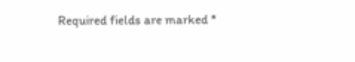Required fields are marked *